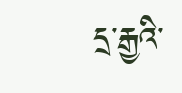དྲ་རྒྱའི་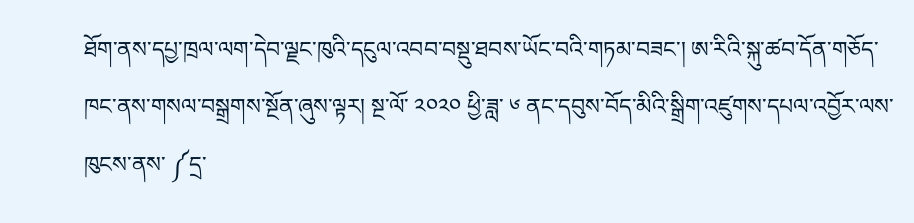ཐོག་ནས་དཔྱ་ཁྲལ་ལག་དེབ་ལྗང་ཁུའི་དངུལ་འབབ་བསྡུ་ཐབས་ཡོང་བའི་གཏམ་བཟང་། ཨ་རིའི་སྐུ་ཚབ་དོན་གཅོད་ཁང་ནས་གསལ་བསྒྲགས་སྔོན་ཞུས་ལྟར། སྔ་ལོ་ ༢༠༢༠ ཕྱི་ཟླ་ ༦ ནང་དབུས་བོད་མིའི་སྒྲིག་འཛུགས་དཔལ་འབྱོར་ལས་ཁུངས་ནས་ ༼དྲ་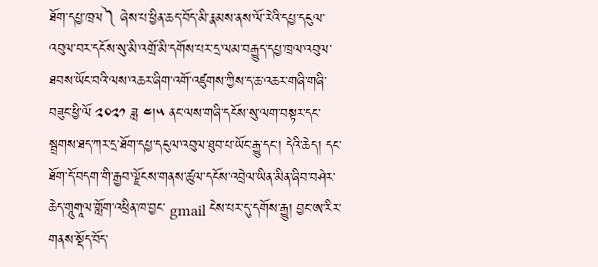ཐོག་དཔྱ་ཁྲལ༽ ཞེས་པ་ཕྱིན་ཆད་བོད་མི་རྣམས་ནས་ལོ་རེའི་དཔྱ་དངུལ་འབུལ་བར་དངོས་སུ་མི་འགྲོ་མི་དགོས་པར་དྲ་ལམ་བརྒྱུད་དཔྱ་ཁྲལ་འབུལ་ཐབས་ཡོང་བའི་ལས་འཆར་ཞིག་འགོ་འཛུགས་ཀྱིས་ད་ཆ་འཆར་གཞི་གཞི་བཟུང་ཕྱི་ལོ ༢༠༢༡ ཟླ ༤།༥ ནང་ལས་གཞི་དངོས་སུ་ལག་བསྟར་དང་སྦྲགས་ཐད་ཀར་དྲ་ཐོག་དཔྱ་དངུལ་འབུལ་ཐུབ་པ་ཡོང་རྒྱུ་དང་། དེའི་ཆེད། དང་ཐོག་དོ་བདག་གི་རྒྱབ་ལྗོངས་གནས་ཚུལ་དངོས་འབྲེལ་ཡིན་མིན་ཞིབ་བཤེར་ཆེད་གཱུགཱལ་གློག་འཕྲིན་ཁ་བྱང་ gmail ངེས་པར་དུ་དགོས་རྒྱུ། བྱང་ཨ་རིར་གནས་སྡོད་བོད་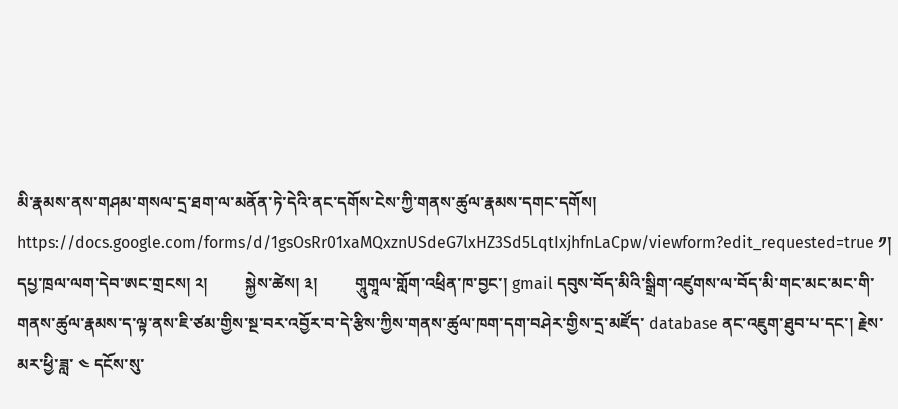མི་རྣམས་ནས་གཤམ་གསལ་དྲ་ཐག་ལ་མནོན་ཏེ་དེའི་ནང་དགོས་ངེས་ཀྱི་གནས་ཚུལ་རྣམས་དགང་དགོས། https://docs.google.com/forms/d/1gsOsRr01xaMQxznUSdeG7lxHZ3Sd5LqtIxjhfnLaCpw/viewform?edit_requested=true ༡།        དཔྱ་ཁྲལ་ལག་དེབ་ཨང་གྲངས། ༢།         སྐྱེས་ཚེས། ༣།         གཱུགཱལ་གློག་འཕྲིན་ཁ་བྱང་། gmail དབུས་བོད་མིའི་སྒྲིག་འཛུགས་ལ་བོད་མི་གང་མང་མང་གི་གནས་ཚུལ་རྣམས་ད་ལྟ་ནས་ཇི་ཙམ་གྱིས་སྔ་བར་འབྱོར་བ་དེ་རྩིས་ཀྱིས་གནས་ཚུལ་ཁག་དག་བཤེར་གྱིས་དྲ་མཛོད་ database ནང་འཇུག་ཐུབ་པ་དང་། རྗེས་མར་ཕྱི་ཟླ་ ༤ དངོས་སུ་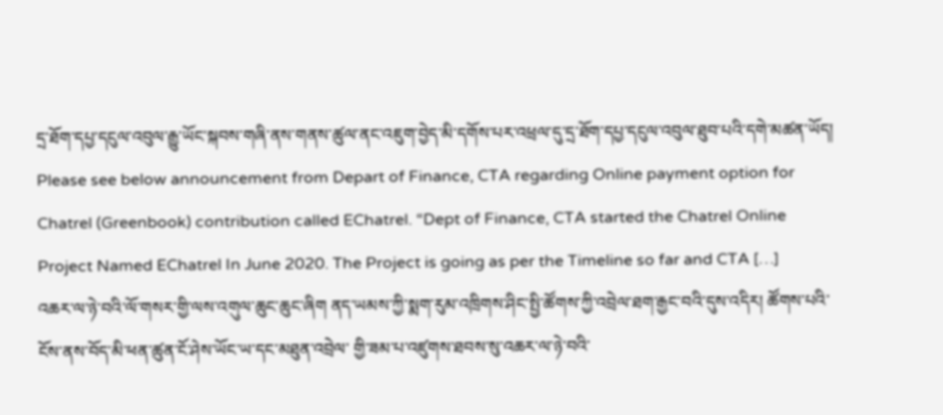དྲ་ཐོག་དཔྱ་དངུལ་འབུལ་རྒྱུ་ཡོང་སྐབས་གཞི་ནས་གནས་ཚུལ་ནང་འཇུག་བྱེད་མི་དགོས་པར་འཕྲལ་དུ་དྲ་ཐོག་དཔྱ་དངུལ་འབུལ་ཐུབ་པའི་དགེ་མཚན་ཡོད། Please see below announcement from Depart of Finance, CTA regarding Online payment option for Chatrel (Greenbook) contribution called EChatrel. “Dept of Finance, CTA started the Chatrel Online Project Named EChatrel In June 2020. The Project is going as per the Timeline so far and CTA […]
འཆར་ལ་ཉེ་བའི་ལོ་གསར་གྱི་ལས་འགུལ་ཆུང་ཆུང་ཞིག ནད་ཡམས་ཀྱི་སྨག་རུམ་འཁྲིགས་ཤིང་སྤྱི་ཚོགས་ཀྱི་འབྲེལ་ཐག་རྒྱང་བའི་དུས་འདིར། ཚོགས་པའི་ངོས་ནས་བོད་མི་ཕན་ཚུན་ངོ་ཤེས་ཡོང་ཡ་དང་མཐུན་འབྲེལ་ གྱི་ཟམ་པ་འཛུགས་ཐབས་སུ་འཆར་ལ་ཉེ་བའི་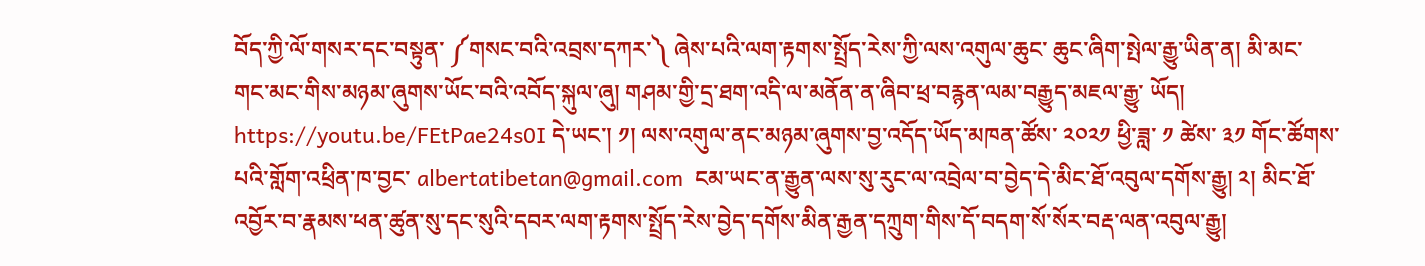བོད་ཀྱི་ལོ་གསར་དང་བསྟུན་ ༼གསང་བའི་འབྲས་དཀར་༽ ཞེས་པའི་ལག་རྟགས་སྤྲོད་རེས་ཀྱི་ལས་འགུལ་ཆུང་ ཆུང་ཞིག་སྤེལ་རྒྱུ་ཡིན་ན། མི་མང་གང་མང་གིས་མཉམ་ཞུགས་ཡོང་བའི་འབོད་སྐུལ་ཞུ། གཤམ་གྱི་དྲ་ཐག་འདི་ལ་མནོན་ན་ཞིབ་ཕྲ་བརྙན་ལམ་བརྒྱུད་མཇལ་རྒྱུ་ ཡོད། https://youtu.be/FEtPae24s0I དེ་ཡང་། ༡། ལས་འགུལ་ནང་མཉམ་ཞུགས་བྱ་འདོད་ཡོད་མཁན་ཚོས་ ༢༠༢༡ ཕྱི་ཟླ་ ༡ ཚེས་ ༣༡ གོང་ཚོགས་པའི་གློག་འཕྲིན་ཁ་བྱང་ albertatibetan@gmail.com  ངམ་ཡང་ན་རྒྱུན་ལས་སུ་རུང་ལ་འབྲེལ་བ་བྱེད་དེ་མིང་ཐོ་འབུལ་དགོས་རྒྱུ། ༢། མིང་ཐོ་འབྱོར་བ་རྣམས་ཕན་ཚུན་སུ་དང་སུའི་དབར་ལག་རྟགས་སྤྲོད་རེས་བྱེད་དགོས་མིན་རྒྱན་དཀྲུག་གིས་དོ་བདག་སོ་སོར་བརྡ་ལན་འབུལ་རྒྱུ།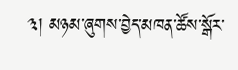༣། མཉམ་ཞུགས་བྱེད་མཁན་ཚོས་སྒོར་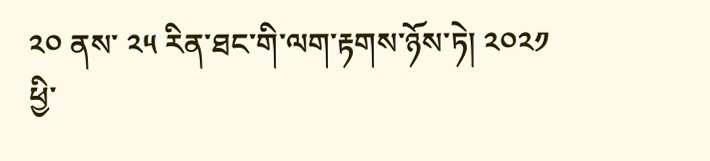༢༠ ནས་ ༢༥ རིན་ཐང་གི་ལག་རྟགས་ཉོས་ཏེ། ༢༠༢༡ ཕྱི་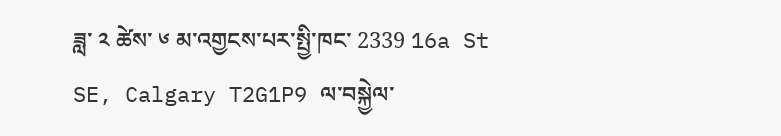ཟླ་ ༢ ཚེས་ ༦ མ་འགྱངས་པར་སྤྱི་ཁང་ 2339 16a St SE, Calgary T2G1P9 ལ་བསྐྱེལ་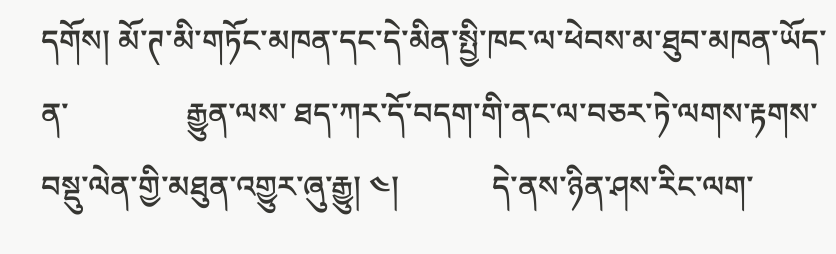དགོས། མོ་ཊ་མི་གཏོང་མཁན་དང་དེ་མིན་སྤྱི་ཁང་ལ་ཕེབས་མ་ཐུབ་མཁན་ཡོད་ན་               རྒྱུན་ལས་ ཐད་ཀར་དོ་བདག་གི་ནང་ལ་བཅར་ཏེ་ལགས་རྟགས་བསྡུ་ལེན་གྱི་མཐུན་འགྱུར་ཞུ་རྒྱུ། ༤།            དེ་ནས་ཉིན་ཤས་རིང་ལག་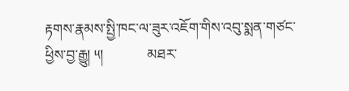རྟགས་རྣམས་སྤྱི་ཁང་ལ་ཟུར་འཇོག་གིས་འབུ་སྨན་གཙང་ཕྱིས་བྱ་རྒྱུ། ༥།            མཐར་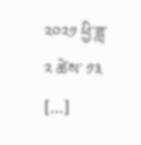༢༠༢༡ ཕྱི་ཟླ་ ༢ ཚེས་ ༡༣ […]